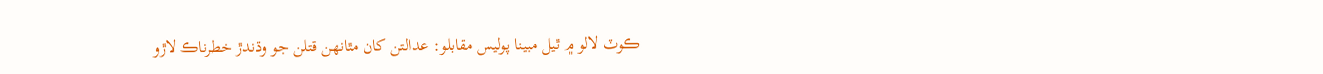ڪوٽ لالو ۾ ٿيل مبينا پوليس مقابلو: عدالتن کان مٿانهن قتلن جو وڌندڙ خطرناڪ لاڙو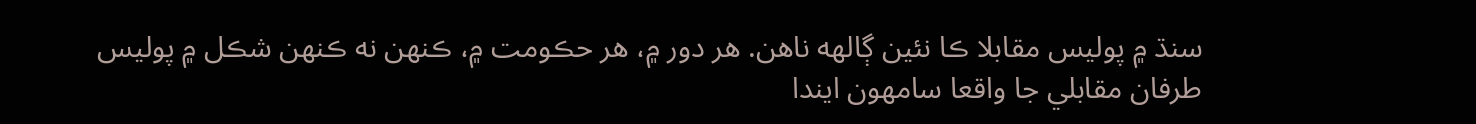سنڌ ۾ پوليس مقابلا ڪا نئين ڳالهه ناهن. هر دور ۾، هر حڪومت ۾، ڪنهن نه ڪنهن شڪل ۾ پوليس طرفان مقابلي جا واقعا سامهون ايندا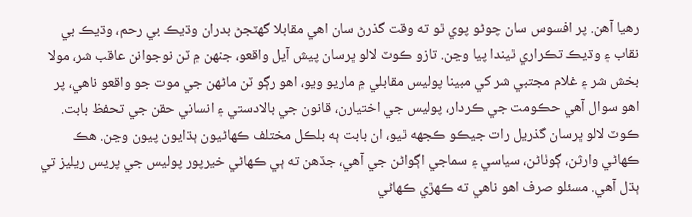رهيا آهن. پر افسوس سان چوڻو پوي ٿو ته وقت گذرڻ سان اهي مقابلا گهٽجڻ بدران وڌيڪ بي رحم، وڌيڪ بي نقاب ۽ وڌيڪ تڪراري ٿيندا پيا وڃن. تازو ڪوٽ لالو ڀرسان پيش آيل واقعو، جنهن ۾ ٽن نوجوانن عاقب شر، مولا بخش شر ۽ غلام مجتبي شر کي مبينا پوليس مقابلي ۾ ماريو ويو، اهو رڳو ٽن ماڻهن جي موت جو واقعو ناهي، پر اهو سوال آهي حڪومت جي ڪردار، پوليس جي اختيارن، قانون جي بالادستي ۽ انساني حقن جي تحفظ بابت. ڪوٽ لالو ڀرسان گذريل رات جيڪو ڪجهه ٿيو، ان بابت ٻه بلڪل مختلف ڪهاڻيون ٻڌايون پيون وڃن. هڪ ڪهاڻي وارثن، ڳوٺاڻن، سياسي ۽ سماجي اڳواڻن جي آهي، جڏهن ته ٻي ڪهاڻي خيرپور پوليس جي پريس ريليز تي ٻڌل آهي. مسئلو صرف اهو ناهي ته ڪهڙي ڪهاڻي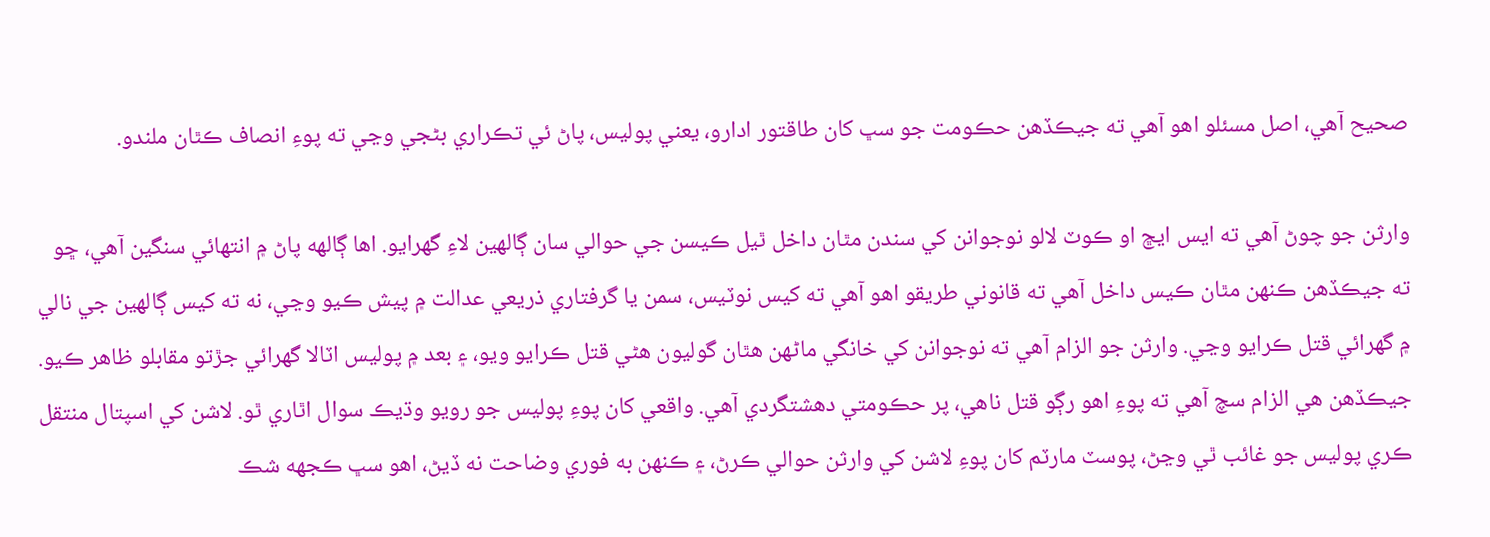صحيح آهي، اصل مسئلو اهو آهي ته جيڪڏهن حڪومت جو سڀ کان طاقتور ادارو، يعني پوليس، پاڻ ئي تڪراري بڻجي وڃي ته پوءِ انصاف ڪٿان ملندو.

وارثن جو چوڻ آهي ته ايس ايڇ او ڪوٽ لالو نوجوانن کي سندن مٿان داخل ٿيل ڪيسن جي حوالي سان ڳالهين لاءِ گهرايو. اها ڳالهه پاڻ ۾ انتهائي سنگين آهي، ڇو ته جيڪڏهن ڪنهن مٿان ڪيس داخل آهي ته قانوني طريقو اهو آهي ته کيس نوٽيس، سمن يا گرفتاري ذريعي عدالت ۾ پيش ڪيو وڃي، نه ته کيس ڳالهين جي نالي ۾ گهرائي قتل ڪرايو وڃي. وارثن جو الزام آهي ته نوجوانن کي خانگي ماڻهن هٿان گوليون هڻي قتل ڪرايو ويو، ۽ بعد ۾ پوليس اٽالا گهرائي جڙتو مقابلو ظاهر ڪيو. جيڪڏهن هي الزام سچ آهي ته پوءِ اهو رڳو قتل ناهي، پر حڪومتي دهشتگردي آهي. واقعي کان پوءِ پوليس جو رويو وڌيڪ سوال اٿاري ٿو. لاشن کي اسپتال منتقل ڪري پوليس جو غائب ٿي وڃڻ، پوسٽ مارٽم کان پوءِ لاشن کي وارثن حوالي ڪرڻ، ۽ ڪنهن به فوري وضاحت نه ڏيڻ، اهو سڀ ڪجهه شڪ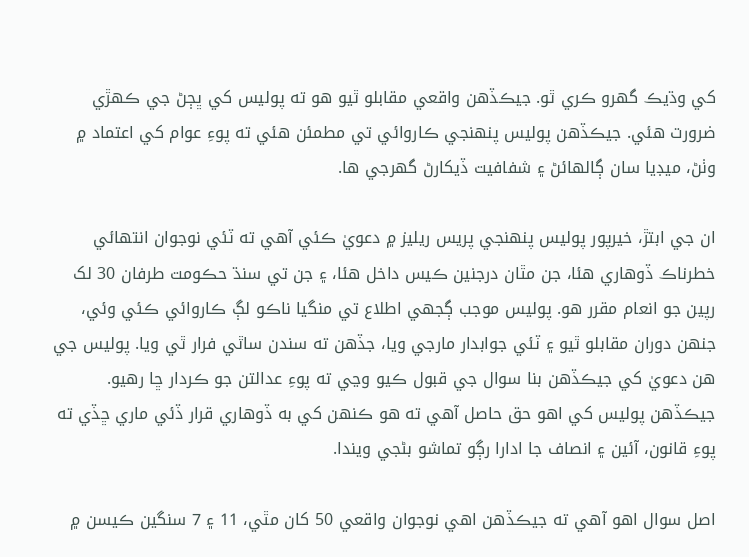کي وڌيڪ گهرو ڪري ٿو. جيڪڏهن واقعي مقابلو ٿيو هو ته پوليس کي ڀڄڻ جي ڪهڙي ضرورت هئي. جيڪڏهن پوليس پنهنجي ڪاروائي تي مطمئن هئي ته پوءِ عوام کي اعتماد ۾ وٺڻ، ميڊيا سان ڳالهائڻ ۽ شفافيت ڏيکارڻ گهرجي ها.

ان جي ابتڙ، خيرپور پوليس پنهنجي پريس ريليز ۾ دعويٰ ڪئي آهي ته ٽئي نوجوان انتهائي خطرناڪ ڏوهاري هئا، جن مٿان درجنين ڪيس داخل هئا، ۽ جن تي سنڌ حڪومت طرفان 30 لک رپين جو انعام مقرر هو. پوليس موجب ڳجهي اطلاع تي منگيا ناڪو لڳ ڪاروائي ڪئي وئي، جنهن دوران مقابلو ٿيو ۽ ٽئي جوابدار مارجي ويا، جڏهن ته سندن ساٿي فرار ٿي ويا. پوليس جي هن دعويٰ کي جيڪڏهن بنا سوال جي قبول ڪيو وڃي ته پوءِ عدالتن جو ڪردار ڇا رهيو. جيڪڏهن پوليس کي اهو حق حاصل آهي ته هو ڪنهن کي به ڏوهاري قرار ڏئي ماري ڇڏي ته پوءِ قانون، آئين ۽ انصاف جا ادارا رڳو تماشو بڻجي ويندا.

اصل سوال اهو آهي ته جيڪڏهن اهي نوجوان واقعي 50 کان مٿي، 11 ۽ 7 سنگين ڪيسن ۾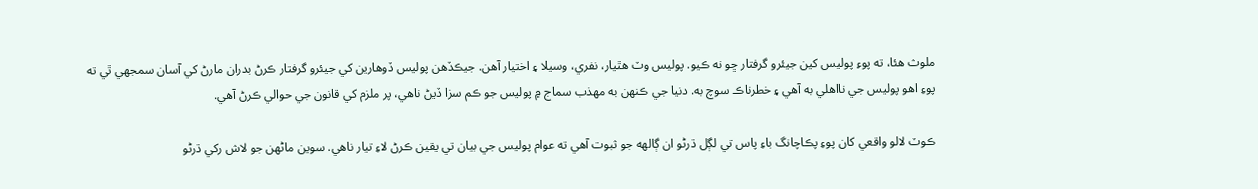ملوث هئا، ته پوءِ پوليس کين جيئرو گرفتار ڇو نه ڪيو. پوليس وٽ هٿيار، نفري، وسيلا ۽ اختيار آهن. جيڪڏهن پوليس ڏوهارين کي جيئرو گرفتار ڪرڻ بدران مارڻ کي آسان سمجهي ٿي ته پوءِ اهو پوليس جي نااهلي به آهي ۽ خطرناڪ سوچ به. دنيا جي ڪنهن به مهذب سماج ۾ پوليس جو ڪم سزا ڏيڻ ناهي، پر ملزم کي قانون جي حوالي ڪرڻ آهي.

ڪوٽ لالو واقعي کان پوءِ پڪاچانگ باءِ پاس تي لڳل ڌرڻو ان ڳالهه جو ثبوت آهي ته عوام پوليس جي بيان تي يقين ڪرڻ لاءِ تيار ناهي. سوين ماڻهن جو لاش رکي ڌرڻو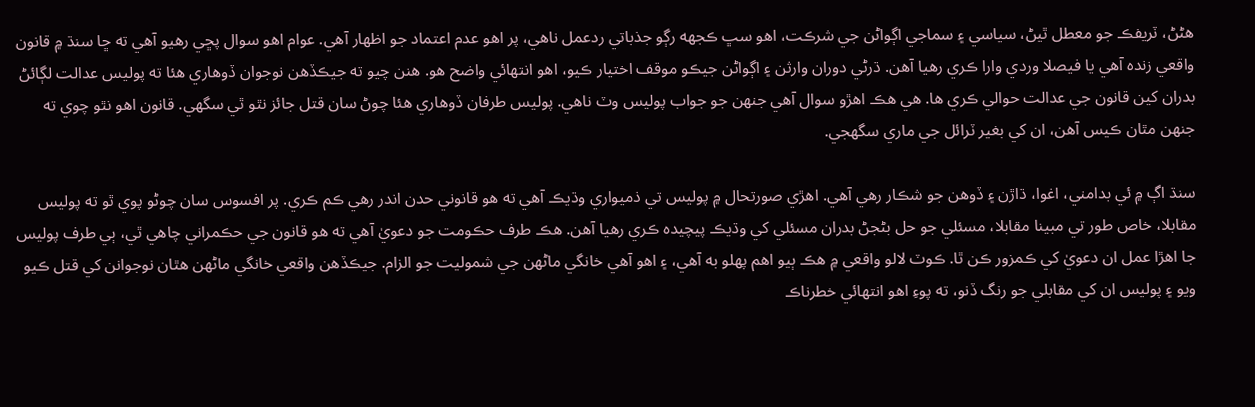هڻڻ، ٽريفڪ جو معطل ٿيڻ، سياسي ۽ سماجي اڳواڻن جي شرڪت، اهو سڀ ڪجهه رڳو جذباتي ردعمل ناهي، پر اهو عدم اعتماد جو اظهار آهي. عوام اهو سوال پڇي رهيو آهي ته ڇا سنڌ ۾ قانون واقعي زنده آهي يا فيصلا وردي وارا ڪري رهيا آهن. ڌرڻي دوران وارثن ۽ اڳواڻن جيڪو موقف اختيار ڪيو، اهو انتهائي واضح هو. هنن چيو ته جيڪڏهن نوجوان ڏوهاري هئا ته پوليس عدالت لڳائڻ بدران کين قانون جي عدالت حوالي ڪري ها. هي هڪ اهڙو سوال آهي جنهن جو جواب پوليس وٽ ناهي. پوليس طرفان ڏوهاري هئا چوڻ سان قتل جائز نٿو ٿي سگهي. قانون اهو نٿو چوي ته جنهن مٿان ڪيس آهن، ان کي بغير ٽرائل جي ماري سگهجي.

سنڌ اڳ ۾ ئي بدامني، اغوا، ڌاڙن ۽ ڏوهن جو شڪار رهي آهي. اهڙي صورتحال ۾ پوليس تي ذميواري وڌيڪ آهي ته هو قانوني حدن اندر رهي ڪم ڪري. پر افسوس سان چوڻو پوي ٿو ته پوليس مقابلا، خاص طور تي مبينا مقابلا، مسئلي جو حل بڻجڻ بدران مسئلي کي وڌيڪ پيچيده ڪري رهيا آهن. هڪ طرف حڪومت جو دعويٰ آهي ته هو قانون جي حڪمراني چاهي ٿي، ٻي طرف پوليس جا اهڙا عمل ان دعويٰ کي ڪمزور ڪن ٿا. ڪوٽ لالو واقعي ۾ هڪ ٻيو اهم پهلو به آهي، ۽ اهو آهي خانگي ماڻهن جي شموليت جو الزام. جيڪڏهن واقعي خانگي ماڻهن هٿان نوجوانن کي قتل ڪيو ويو ۽ پوليس ان کي مقابلي جو رنگ ڏنو، ته پوءِ اهو انتهائي خطرناڪ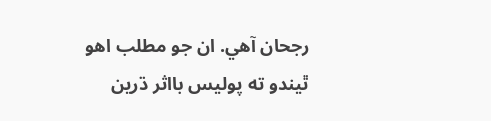رجحان آهي. ان جو مطلب اهو ٿيندو ته پوليس بااثر ڌرين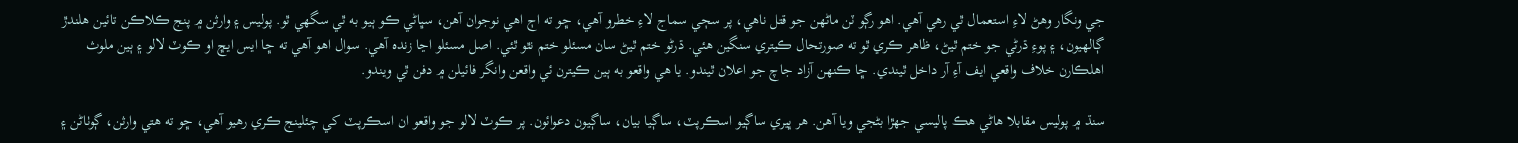جي ونگار وهڻ لاءِ استعمال ٿي رهي آهي. اهو رڳو ٽن ماڻهن جو قتل ناهي، پر سڄي سماج لاءِ خطرو آهي، ڇو ته اڄ اهي نوجوان آهن، سڀاڻي ڪو ٻيو به ٿي سگهي ٿو. پوليس ۽ وارثن ۾ پنج ڪلاڪن تائين هلندڙ ڳالهيون، ۽ پوءِ ڌرڻي جو ختم ٿيڻ، ظاهر ڪري ٿو ته صورتحال ڪيتري سنگين هئي. ڌرڻو ختم ٿيڻ سان مسئلو ختم نٿو ٿئي. اصل مسئلو اڃا زنده آهي. سوال اهو آهي ته ڇا ايس ايڇ او ڪوٽ لالو ۽ ٻين ملوث اهلڪارن خلاف واقعي ايف آءِ آر داخل ٿيندي. ڇا ڪنهن آزاد جاچ جو اعلان ٿيندو. يا هي واقعو به ٻين ڪيترن ئي واقعن وانگر فائيلن ۾ دفن ٿي ويندو.

سنڌ ۾ پوليس مقابلا هاڻي هڪ پاليسي جهڙا بڻجي ويا آهن. هر ڀيري ساڳيو اسڪرپٽ، ساڳيا بيان، ساڳيون دعوائون. پر ڪوٽ لالو جو واقعو ان اسڪرپٽ کي چئلينج ڪري رهيو آهي، ڇو ته هتي وارثن، ڳوٺاڻن ۽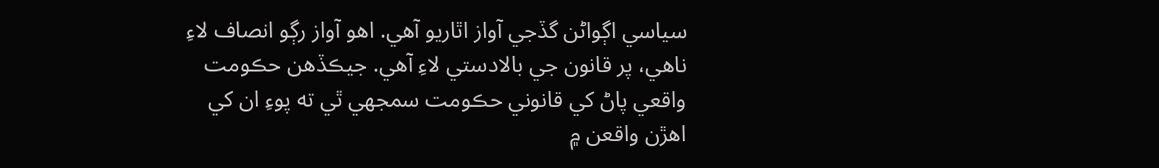سياسي اڳواڻن گڏجي آواز اٿاريو آهي. اهو آواز رڳو انصاف لاءِ ناهي، پر قانون جي بالادستي لاءِ آهي. جيڪڏهن حڪومت واقعي پاڻ کي قانوني حڪومت سمجهي ٿي ته پوءِ ان کي اهڙن واقعن ۾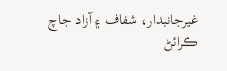غيرجانبدار، شفاف ۽ آزاد جاچ ڪرائڻ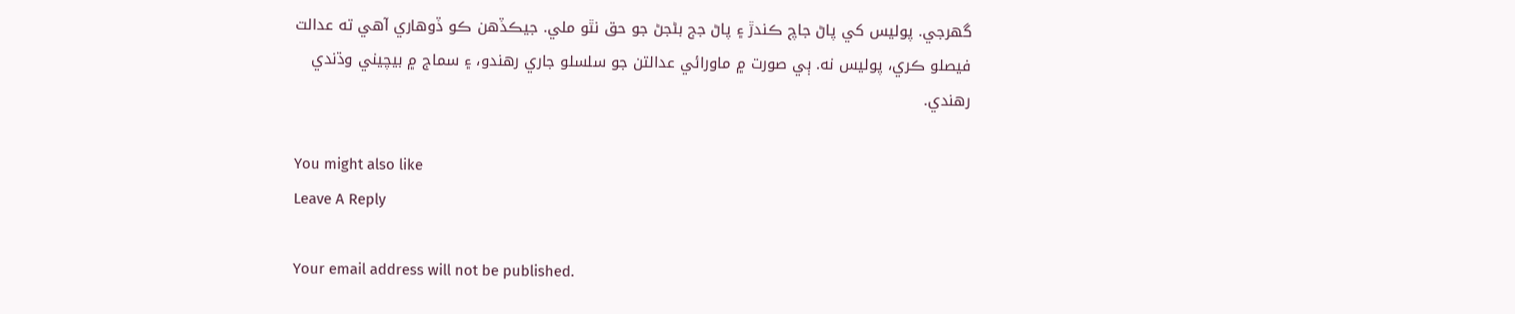گهرجي. پوليس کي پاڻ جاچ ڪندڙ ۽ پاڻ جج بڻجڻ جو حق نٿو ملي. جيڪڏهن ڪو ڏوهاري آهي ته عدالت فيصلو ڪري، پوليس نه. ٻي صورت ۾ ماورائي عدالتن جو سلسلو جاري رهندو، ۽ سماج ۾ بيچيني وڌندي رهندي.

You might also like
Leave A Reply

Your email address will not be published.